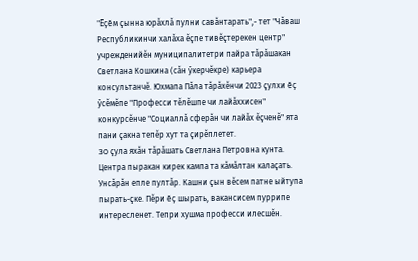"Ĕçĕм çынна юрăхлă пулни савăнтарать",- тет "Чăваш Республикинчи халăха ĕçпе тивĕçтерекен центр" учрежденийĕн муниципалитетри пайра тăрăшакан Светлана Кошкина (сăн ỹкерчĕкре) карьера консультанчĕ. Юхмапа Пăла тăрăхĕнчи 2023 çулхи ĕç ỹсĕмĕпе "Професси тĕлĕшпе чи лайăххисен" конкурсĕнче "Социаллă сферăн чи лайăх ĕçченĕ" ята пани çакна тепĕр хут та çирĕплетет.
30 çула яхăн тăрăшать Светлана Петровна кунта. Центра пыракан кирек кампа та кăмăлтан калаçать. Унсăрăн епле пултăр. Кашни çын вĕсем патне ыйтупа пырать-çке. Пĕри ĕç шырать, вакансисем пуррипе интересленет. Тепри хушма професси илесшĕн.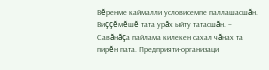Вĕренме каймалли условисемпе паллашасшăн. Виççĕмĕшĕ тата урăх ыйту татасшăн. –
Савăнăçа пайлама килекен сахал чăнах та пирĕн пата. Предприяти-организаци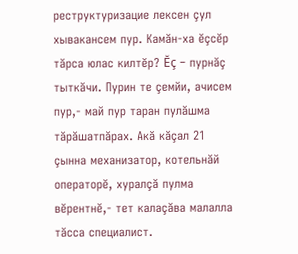реструктуризацие лексен çул хывакансем пур. Камăн-ха ĕçсĕр тăрса юлас килтĕр? Ĕç - пурнăç тыткăчи. Пурин те çемйи, ачисем пур,- май пур таран пулăшма тăрăшатпăрах. Акă кăçал 21 çынна механизатор, котельнăй операторĕ, хуралçă пулма вĕрентнĕ,- тет калаçăва малалла тăсса специалист.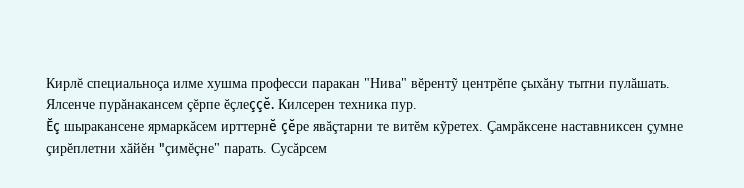Кирлĕ специальноçа илме хушма професси паракан "Нива" вĕрентỹ центрĕпе çыхăну тытни пулăшать. Ялсенче пурăнакансем çĕрпе ĕçлеççĕ. Килсерен техника пур.
Ĕç шыракансене ярмаркăсем ирттернĕ çĕре явăçтарни те витĕм кỹретех. Çамрăксене наставниксен çумне çирĕплетни хăйĕн "çимĕçне" парать. Сусăрсем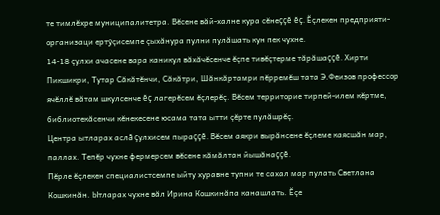те тимлĕхре муниципалитетра. Вĕсене вăй-халне кура сĕнеççĕ ĕç. Ĕçлекен предприяти-организаци ертỹçисемпе çыхăнура пулни пулăшать кун пек чухне.
14-18 çулхи ачасене вара каникул вăхăчĕсенче ĕçпе тивĕçтерме тăрăшаççĕ. Хирти Пикшикри, Тутар Сăкăтĕнчи, Сăкăтри, Шăнкăртамри пĕрремĕш тата Э.Феизов профессор ячĕллĕ вăтам шкулсенче ĕç лагерĕсем ĕçлерĕç. Вĕсем территорие тирпей-илем кĕртме, библиотекăсенчи кĕнекесене юсама тата ытти çĕрте пулăшрĕç.
Центра ытларах аслă çулхисем пыраççĕ. Вĕсем аякри вырăнсене ĕçлеме каясшăн мар, паллах. Тепĕр чухне фермерсем вĕсене кăмăлтан йышăнаççĕ.
Пĕрле ĕçлекен специалистсемпе ыйту хуравне тупни те сахал мар пулать Светлана Кошкинăн. Ытларах чухне вăл Ирина Кошкинăпа канашлать. Ĕçе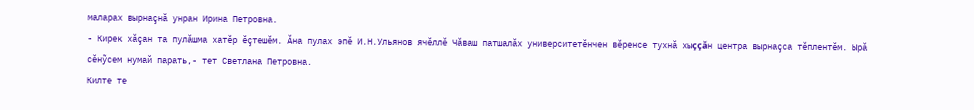маларах вырнаçнă унран Ирина Петровна.
- Кирек хăçан та пулăшма хатĕр ĕçтешĕм. Ăна пулах эпĕ И.Н.Ульянов ячĕллĕ Чăваш патшалăх университетĕнчен вĕренсе тухнă хыççăн центра вырнаçса тĕплентĕм. Ырă сĕнỹсем нумай парать,- тет Светлана Петровна.
Килте те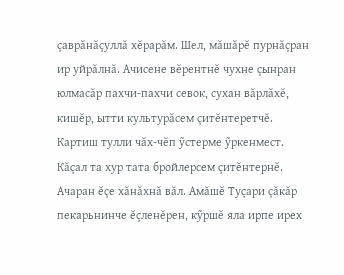çаврăнăçуллă хĕрарăм. Шел, мăшăрĕ пурнăçран ир уйрăлнă. Ачисене вĕрентнĕ чухне çынран юлмасăр пахчи-пахчи севок, сухан вăрлăхĕ, кишĕр, ытти культурăсем çитĕнтеретчĕ. Картиш тулли чăх-чĕп ỹстерме ỹркенмест. Кăçал та хур тата бройлерсем çитĕнтернĕ.
Ачаран ĕçе хăнăхнă вăл. Амăшĕ Туçари çăкăр пекарьнинче ĕçленĕрен, кỹршĕ яла ирпе ирех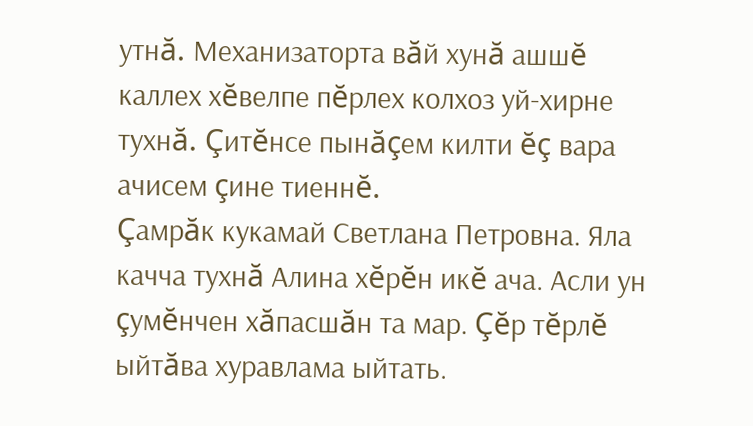утнă. Механизаторта вăй хунă ашшĕ каллех хĕвелпе пĕрлех колхоз уй-хирне тухнă. Çитĕнсе пынăçем килти ĕç вара ачисем çине тиеннĕ.
Çамрăк кукамай Светлана Петровна. Яла качча тухнă Алина хĕрĕн икĕ ача. Асли ун çумĕнчен хăпасшăн та мар. Çĕр тĕрлĕ ыйтăва хуравлама ыйтать.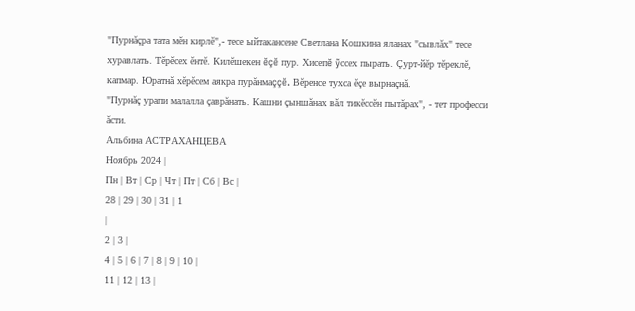"Пурнăçра тата мĕн кирлĕ",- тесе ыйтакансене Светлана Кошкина яланах "сывлăх" тесе хуравлать. Тĕрĕсех ĕнтĕ. Килĕшекен ĕçĕ пур. Хисепĕ ỹссех пырать. Çурт-йĕр тĕреклĕ, капмар. Юратнă хĕрĕсем аякра пурăнмаççĕ. Вĕренсе тухса ĕçе вырнаçнă.
"Пурнăç урапи малалла çаврăнать. Кашни çыншăнах вăл тикĕссĕн пытăрах", - тет професси ăсти.
Альбина АСТРАХАНЦЕВА
Ноябрь 2024 |
Пн | Вт | Ср | Чт | Пт | Сб | Вс |
28 | 29 | 30 | 31 | 1
|
2 | 3 |
4 | 5 | 6 | 7 | 8 | 9 | 10 |
11 | 12 | 13 |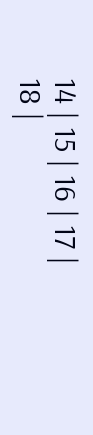14 | 15 | 16 | 17 |
18 |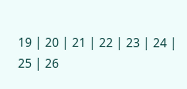19 | 20 | 21 | 22 | 23 | 24 |
25 | 26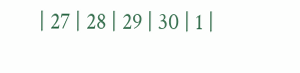| 27 | 28 | 29 | 30 | 1 |